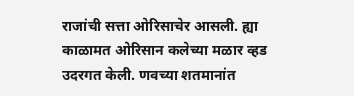राजांची सत्ता ओरिसाचेर आसली. ह्या काळामत ओरिसान कलेच्या मळार व्हड उदरगत केली. णवच्या शतमानांत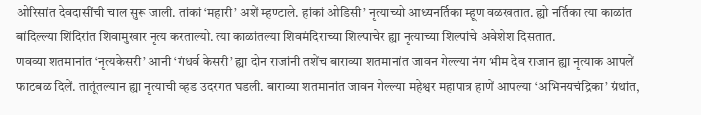ओरिसांत देवदासींची चाल सुरू जाली. तांकां ‘महारी’ अशें म्हण्टाले. हांकां ओडिसी’ नृत्याच्यो आध्यनर्तिका म्हूण वळखतात. ह्यो नर्तिका त्या काळांत बांदिल्ल्या शिंदिरांत शिवामुखार नृत्य करताल्यो. त्या काळांतल्या शिवमंदिराच्या शिल्पाचेर ह्या नृत्याच्या शिल्पांचे अवेशेश दिसतात.
णवव्या शतमानांत ‘नृत्यकेसरी’ आनी ‘गंधर्व केसरी’ ह्या दोन राजांनी तशेंच बाराव्या शतमानांत जावन गेल्ल्या नंग भीम देव राजान ह्या नृत्याक आपलें फाटबळ दिलें. तातूंतल्यान ह्या नृत्याची व्हड उदरगत घडली. बाराव्या शतमानांत जावन गेल्ल्या महेश्वर महापात्र हाणें आपल्या ‘अभिनयचंद्रिका’ ग्रंथांत,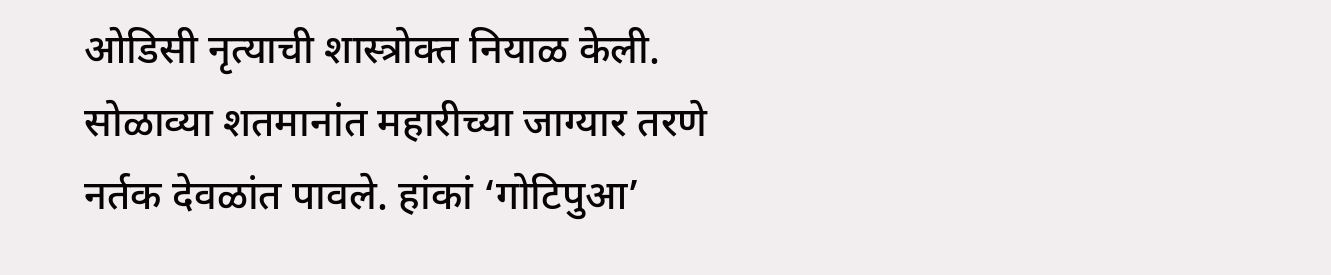ओडिसी नृत्याची शास्त्रोक्त नियाळ केली. सोळाव्या शतमानांत महारीच्या जाग्यार तरणे नर्तक देवळांत पावले. हांकां ‘गोटिपुआ’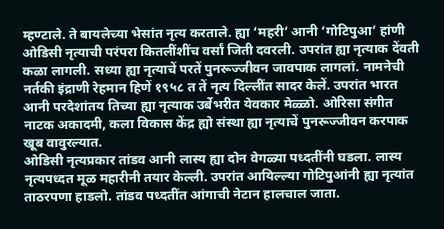म्हण्टाले. ते बायलेच्या भेसांत नृत्य करताले. ह्या ‘महरी’ आनी ‘गोटिपुआ’ हांणी ओडिसी नृत्याची परंपरा कितलींशींच वर्सां जिती दवरली. उपरांत ह्या नृत्याक देंवती कळा लागली. सध्या ह्या नृत्याचें परतें पुनरूज्जीवन जावपाक लागलां. नामनेची नर्तकी इंद्राणी रेहमान हिणें १९५८ त तें नृत्य दिल्लींत सादर केलें. उपरांत भारत आनी परदेशांतय तिच्या ह्या नृत्याक उर्बेभरीत येवकार मेळ्ळो. ओरिसा संगीत नाटक अकादमी, कला विकास केंद्र ह्यो संस्था ह्या नृत्याचें पुनरूज्जीवन करपाक खूब वावुरल्यात.
ओडिसी नृत्यप्रकार तांडव आनी लास्य ह्या दोन वेगळ्या पध्दतींनी घडला. लास्य नृत्यपध्दत मूळ महारीनी तयार केल्ली. उपरांत आयिल्ल्या गोटिपुआंनी ह्या नृत्यांत ताठरपणा हाडलो. तांडव पध्दतींत आंगाची नेटान हालचाल जाता.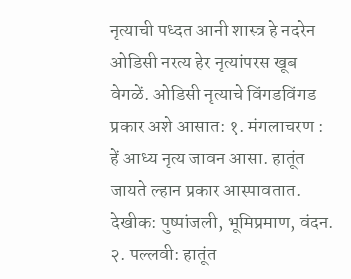नृत्याची पध्दत आनी शास्त्र हे नदरेन ओडिसी नरत्य हेर नृत्यांपरस खूब वेगळें. ओडिसी नृत्याचे विंगडविंगड प्रकार अशे आसात: १. मंगलाचरण : हें आध्य नृत्य जावन आसा. हातूंत जायते ल्हान प्रकार आस्पावतात. देखीक: पुष्पांजली, भूमिप्रमाण, वंदन. २. पल्लवी: हातूंत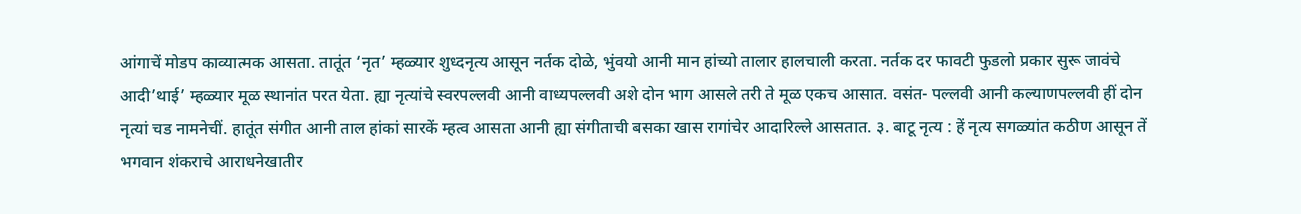आंगाचें मोडप काव्यात्मक आसता. तातूंत ‘नृत’ म्हळ्यार शुध्दनृत्य आसून नर्तक दोळे, भुंवयो आनी मान हांच्यो तालार हालचाली करता. नर्तक दर फावटी फुडलो प्रकार सुरू जावंचे आदी’थाई’ म्हळ्यार मूळ स्थानांत परत येता. ह्या नृत्यांचे स्वरपल्लवी आनी वाध्यपल्लवी अशे दोन भाग आसले तरी ते मूळ एकच आसात. वसंत- पल्लवी आनी कल्याणपल्लवी हीं दोन नृत्यां चड नामनेचीं. हातूंत संगीत आनी ताल हांकां सारकें म्हत्व आसता आनी ह्या संगीताची बसका खास रागांचेर आदारिल्ले आसतात. ३. बाटू नृत्य : हें नृत्य सगळ्यांत कठीण आसून तें भगवान शंकराचे आराधनेखातीर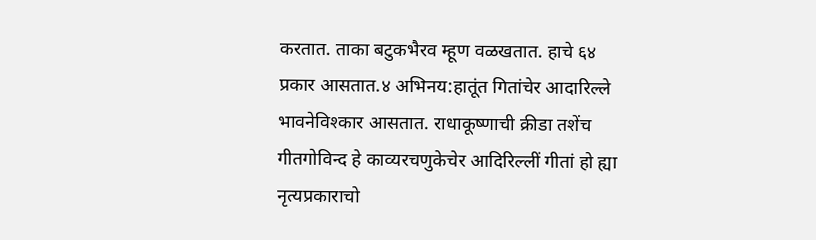करतात. ताका बटुकभैरव म्हूण वळखतात. हाचे ६४ प्रकार आसतात.४ अभिनय:हातूंत गितांचेर आदारिल्ले भावनेविश्कार आसतात. राधाकूष्णाची क्रीडा तशेंच गीतगोविन्द हे काव्यरचणुकेचेर आदिरिल्लीं गीतां हो ह्या नृत्यप्रकाराचो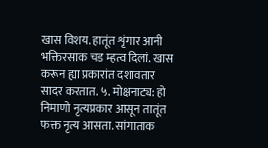खास विशय. हातूंत शृंगार आनी भक्तिरसाक चड म्हत्व दिलां. खास करून ह्या प्रकारांत दशावतार सादर करतात. ५. मोक्षनाट्य: हो निमाणो नृत्यप्रकार आसून तातूंत फक्त नृत्य आसता. सांगाताक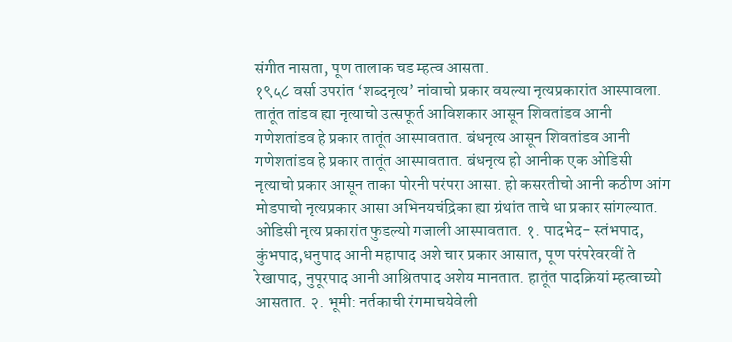संगीत नासता, पूण तालाक चड म्हत्व आसता.
१९५८ वर्सा उपरांत ‘शब्दनृत्य’ नांवाचो प्रकार वयल्या नृत्यप्रकारांत आस्पावला. तातूंत तांडव ह्या नृत्याचो उत्सफूर्त आविशकार आसून शिवतांडव आनी गणेशतांडव हे प्रकार तातूंत आस्पावतात. बंधनृत्य आसून शिवतांडव आनी गणेशतांडव हे प्रकार तातूंत आस्पावतात. बंधनृत्य हो आनीक एक ओडिसी नृत्याचो प्रकार आसून ताका पोरनी परंपरा आसा. हो कसरतीचो आनी कठीण आंग मोडपाचो नृत्यप्रकार आसा अभिनयचंद्रिका ह्या ग्रंथांत ताचे धा प्रकार सांगल्यात.
ओडिसी नृत्य प्रकारांत फुडल्यो गजाली आस्पावतात. १. पादभेद- स्तंभपाद, कुंभपाद,धनुपाद आनी महापाद अशे चार प्रकार आसात, पूण परंपरेवरवीं ते रेखापाद, नुपूरपाद आनी आश्रितपाद अशेय मानतात. हातूंत पादक्रियां म्हत्वाच्यो आसतात. २. भूमी: नर्तकाची रंगमाचयेवेली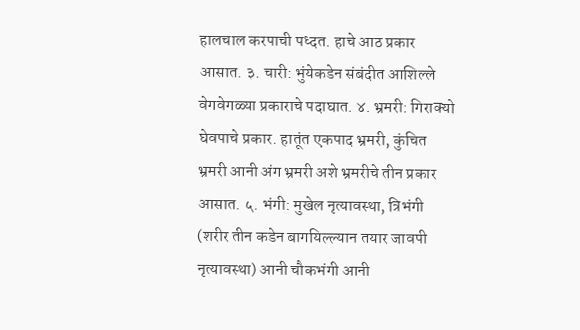हालचाल करपाची पध्दत. हाचे आठ प्रकार आसात. ३. चारी: भुंयेकडेन संबंदीत आशिल्ले वेगवेगळ्या प्रकाराचे पदाघात. ४. भ्रमरी: गिराक्यो घेवपाचे प्रकार. हातूंत एकपाद भ्रमरी, कुंचित भ्रमरी आनी अंग भ्रमरी अशे भ्रमरीचे तीन प्रकार आसात. ५. भंगी: मुखेल नृत्यावस्था, त्रिभंगी (शरीर तीन कडेन बागयिल्ल्यान तयार जावपी नृत्यावस्था) आनी चौकभंगी आनी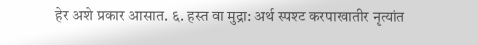हेर अशे प्रकार आसात. ६. हस्त वा मुद्रा: अर्थ स्पश्ट करपाखातीर नृत्यांत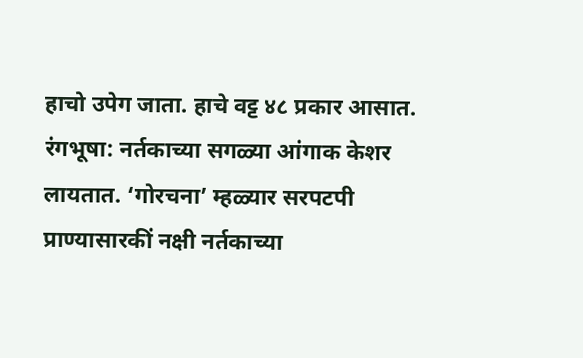हाचो उपेग जाता. हाचे वट्ट ४८ प्रकार आसात.
रंगभूषा: नर्तकाच्या सगळ्या आंगाक केशर लायतात. ‘गोरचना’ म्हळ्यार सरपटपी प्राण्यासारकीं नक्षी नर्तकाच्या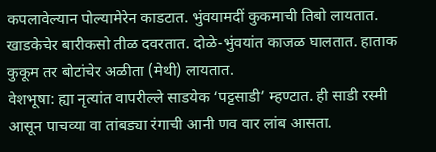कपलावेल्यान पोल्यामेरेन काडटात. भुंवयामदीं कुकमाची तिबो लायतात. खाडकेचेर बारीकसो तीळ दवरतात. दोळे-भुंवयांत काजळ घालतात. हाताक कुकूम तर बोटांचेर अळीता (मेथी) लायतात.
वेशभूषा: ह्या नृत्यांत वापरील्ले साडयेक ‘पट्टसाडी’ म्हण्टात. ही साडी रस्मी आसून पाचव्या वा तांबड्या रंगाची आनी णव वार लांब आसता.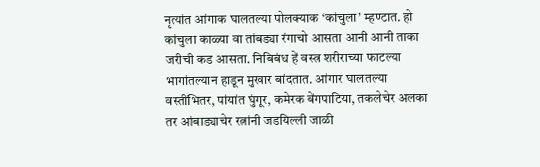नृत्यांत आंगाक घालतल्या पोलक्याक ‘कांचुला’ म्हण्टात. हो कांचुला काळ्या वा तांबड्या रंगाचो आसता आनी आनी ताका जरीची कड आसता. निबिबंध हें वस्त्र शरीराच्या फाटल्या भागांतल्यान हाडून मुखार बांदतात. आंगार घालतल्या वस्तींभितर, पांयांत घुंगूर, कमेरक बेंगपाटिया, तकलेचेर अलका तर आंबाड्याचेर रत्नांनी जडयिल्ली जाळी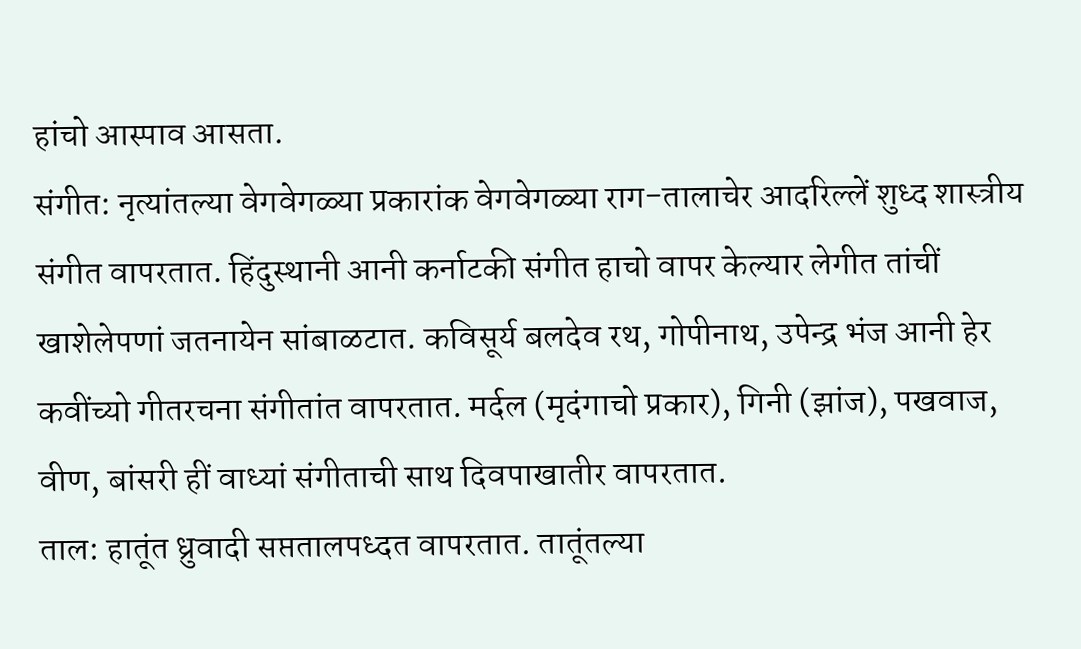हांचो आस्पाव आसता.
संगीत: नृत्यांतल्या वेगवेगळ्या प्रकारांक वेगवेगळ्या राग-तालाचेर आदरिल्लें शुध्द शास्त्रीय संगीत वापरतात. हिंदुस्थानी आनी कर्नाटकी संगीत हाचो वापर केल्यार लेगीत तांचीं खाशेलेपणां जतनायेन सांबाळटात. कविसूर्य बलदेव रथ, गोपीनाथ, उपेन्द्र भंज आनी हेर कवींच्यो गीतरचना संगीतांत वापरतात. मर्दल (मृदंगाचो प्रकार), गिनी (झांज), पखवाज, वीण, बांसरी हीं वाध्यां संगीताची साथ दिवपाखातीर वापरतात.
ताल: हातूंत ध्रुवादी सप्ततालपध्दत वापरतात. तातूंतल्या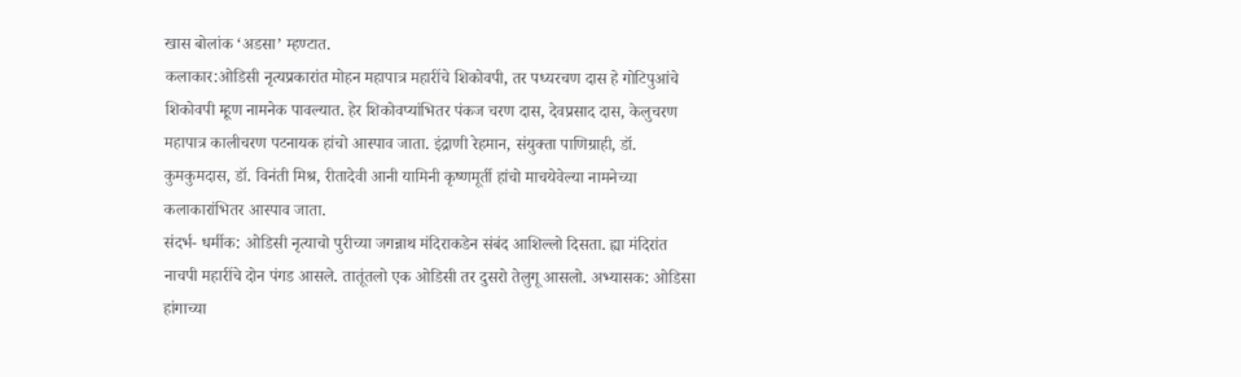खास बोलांक ‘अडसा’ म्हण्टात.
कलाकार:ओडिसी नृत्यप्रकारांत मोहन महापात्र महारींचे शिकोवपी, तर पध्यरचण दास हे गोटिपुआंचे शिकोवपी म्हूण नामनेक पावल्यात. हेर शिकोवप्यांभितर पंकज चरण दास, देवप्रसाद दास, केलुचरण महापात्र कालीचरण पटनायक हांचो आस्पाव जाता. इंद्राणी रेहमान, संयुक्ता पाणिग्राही, डॉ. कुमकुमदास, डॉ. विनंती मिश्र, रीतादेवी आनी यामिनी कृष्णमूर्ती हांचो माचयेवेल्या नामनेच्या कलाकारांभितर आस्पाव जाता.
संदर्भ- धर्मीक: ओडिसी नृत्याचो पुरीच्या जगन्नाथ मंदिराकडेन संबंद आशिल्लो दिसता. ह्या मंदिरांत नाचपी महारींचे दोन पंगड आसले. तातूंतलो एक ओडिसी तर दुसरो तेलुगू आसलो. अभ्यासक: ओडिसा हांगाच्या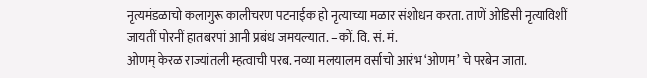नृत्यमंडळाचो कलागुरू कालीचरण पटनाईक हो नृत्याच्या मळार संशोधन करता. ताणें ओडिसी नृत्याविशीं जायतीं पोरनीं हातबरपां आनी प्रबंध जमयल्यात. –कों. वि. सं. मं.
ओणम् केरळ राज्यांतली म्हत्वाची परब. नव्या मलयालम वर्साचो आरंभ ‘ओणम’ चे परबेन जाता.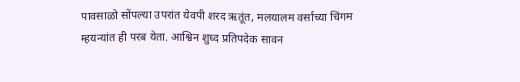पावसाळो सोंपल्या उपरांत येवपी शरद ऋतूंत, मलयालम वर्साच्या चिंगम म्हयन्यांत ही परब येता. आश्विन शुध्द प्रतिपदेक सावन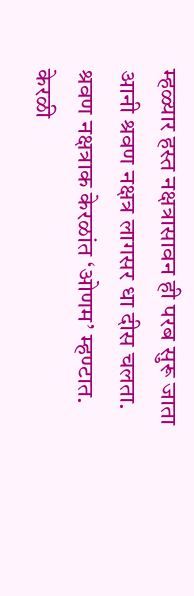म्हळ्यार हस्त नक्षत्रासावन ही परब सुरू जाता आनी श्रवण नक्षत्र लागसर धा दीस चलता. श्रवण नक्षत्राक केरळांत ‘ओणम’ म्हण्टात.
केरळी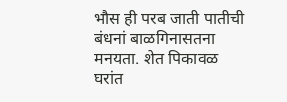भौस ही परब जाती पातीची बंधनां बाळगिनासतना मनयता. शेत पिकावळ घरांत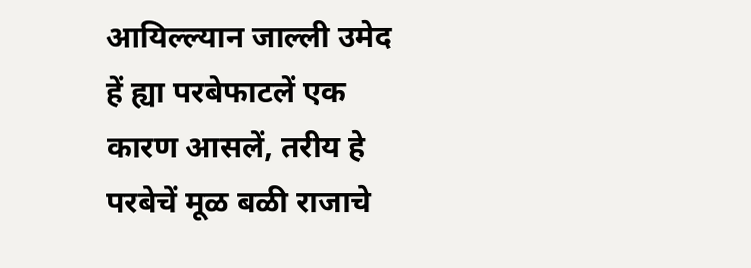आयिल्ल्यान जाल्ली उमेद हें ह्या परबेफाटलें एक कारण आसलें, तरीय हे परबेचें मूळ बळी राजाचे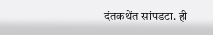दंतकथेंत सांपडटा. ही